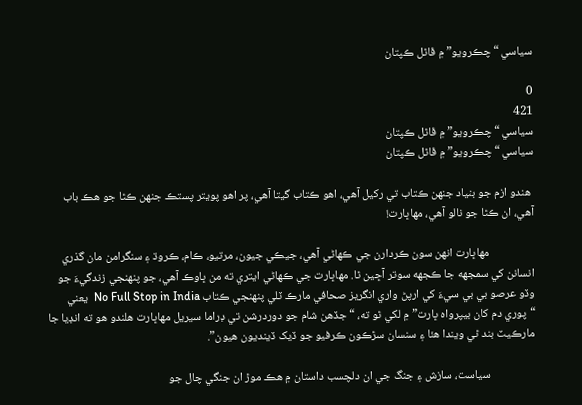سياسي “چڪرويو” ۾ ڦاٿل ڪپتان

0
421
سياسي “چڪرويو” ۾ ڦاٿل ڪپتان
سياسي “چڪرويو” ۾ ڦاٿل ڪپتان

 هندو ازم جو بنياد جنهن ڪتاب تي رکيل آهي، اهو ڪتاب گيتا آهي، پر اهو پويتر پستڪ جنهن ڪٿا جو هڪ باب آهي، ان ڪٿا جو نالو آهي، مهاڀارت!

                 مهاڀارت انهن سون ڪردارن جي ڪهاڻي آهي، جيڪي جيون، مرتيو، ڪام، ڪروڌ ۽ سنگرامن مان گذري انسانن کي سمجهه جا ڪجهه سوتر آڇين ٿا. مهاڀارت جي ڪهاڻي ايتري ته من ڀاوڪ آهي، جو پنهنجي زندگيءَ جو وڏو عرصو بي بي سيءَ کي ارپڻ واري انگريز صحافي مارڪ ٽلي پنهنجي ڪتاب No Full Stop in India  يعني “پوري دم کان بيپرواه ڀارت” ۾ لکي ٿو ته، “جڏهن شام جو دوردرشن تي ڊراما سيريل مهاڀارت هلندو هو ته انڊيا جا مارڪيٽ بند ٿي ويندا هئا ۽ سنسان سڙڪون ڪرفيو جو ڏيک ڏينديون هيون”.

                 سياست، سازش ۽ جنگ جي ان دلچسب داستان ۾ هڪ موڙ ان جنگي چال جو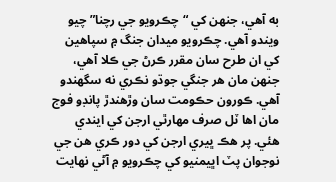به آهي، جنهن کي “چڪرويو جي رچنا” چيو ويندو آهي. چڪرويو ميدان جنگ ۾ سپاهين کي ان طرح سان مقرر ڪرڻ جي ڪلا آهي، جنهن مان هر جنگي جوڌو نڪري نه سگهندو آهي. ڪورون حڪومت سان وڙهندڙ پانڊو فوج مان اها ٽل صرف مهارٿي ارجن کي ايندي هئي. پر هڪ ڀيري ارجن کي دور ڪري هن جي نوجوان پٽ اڀيمنيو کي چڪرويو ۾ آڻي نهايت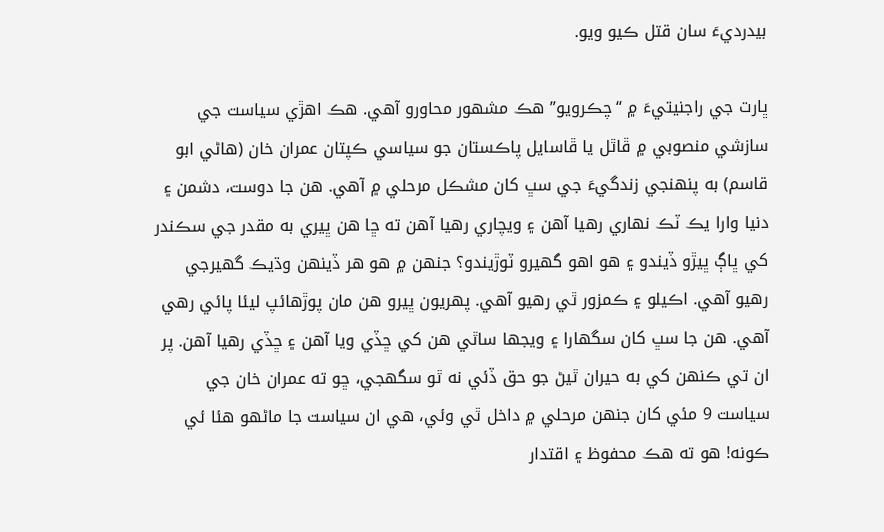بيدرديءَ سان قتل ڪيو ويو.

ڀارت جي راجنيتيءَ ۾ “چڪرويو” هڪ مشهور محاورو آهي. هڪ اهڙي سياست جي سازشي منصوبي ۾ ڦاٿل يا ڦاسايل پاڪستان جو سياسي ڪپتان عمران خان (هاڻي ابو قاسم) به پنهنجي زندگيءَ جي سڀ کان مشڪل مرحلي ۾ آهي. هن جا دوست، دشمن ۽ دنيا وارا يڪ ٽڪ نهاري رهيا آهن ۽ ويچاري رهيا آهن ته ڇا هن ڀيري به مقدر جي سڪندر کي ڀاڳ ڀيڙو ڏيندو ۽ هو اهو گهيرو ٽوڙيندو؟ جنهن ۾ هو هر ڏينهن وڌيڪ گهيرجي رهيو آهي. اڪيلو ۽ ڪمزور ٿي رهيو آهي. پهريون ڀيرو هن مان پوڙهائپ ليئا پائي رهي آهي. هن جا سڀ کان سگهارا ۽ ويجها ساٿي هن کي ڇڏي ويا آهن ۽ ڇڏي رهيا آهن. پر ان تي ڪنهن کي به حيران ٿيڻ جو حق ڏئي نه ٿو سگهجي، ڇو ته عمران خان جي سياست 9 مئي کان جنهن مرحلي ۾ داخل ٿي وئي، هي ان سياست جا ماڻهو هئا ئي ڪونه! هو ته هڪ محفوظ ۽ اقتدار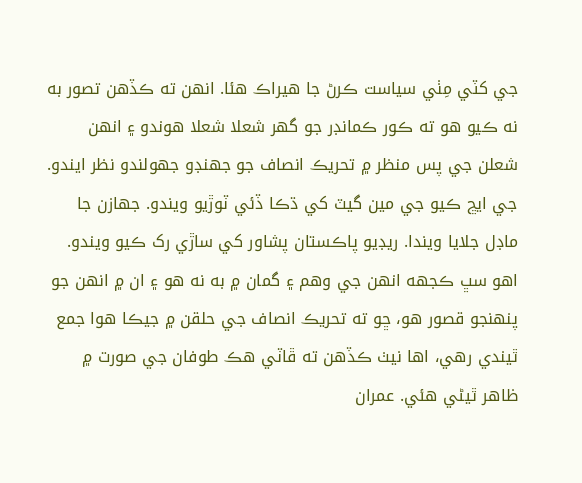جي کٽي مِٺي سياست ڪرڻ جا هيراڪ هئا. انهن ته ڪڏهن تصور به نه ڪيو هو ته ڪور ڪمانڊر جو گهر شعلا شعلا هوندو ۽ انهن شعلن جي پس منظر ۾ تحريڪ انصاف جو جهنڊو جهولندو نظر ايندو. جي ايڇ ڪيو جي مين گيٽ کي ڌڪا ڏئي ٽوڙيو ويندو. جهازن جا ماڊل جلايا ويندا. ريڊيو پاڪستان پشاور کي ساڙي رک ڪيو ويندو. اهو سڀ ڪجهه انهن جي وهم ۽ گمان ۾ به نه هو ۽ ان ۾ انهن جو پنهنجو قصور هو، ڇو ته تحريڪ انصاف جي حلقن ۾ جيڪا هوا جمع ٿيندي رهي، اها نيٺ ڪڏهن ته ڦاٽي هڪ طوفان جي صورت ۾ ظاهر ٿيڻي هئي. عمران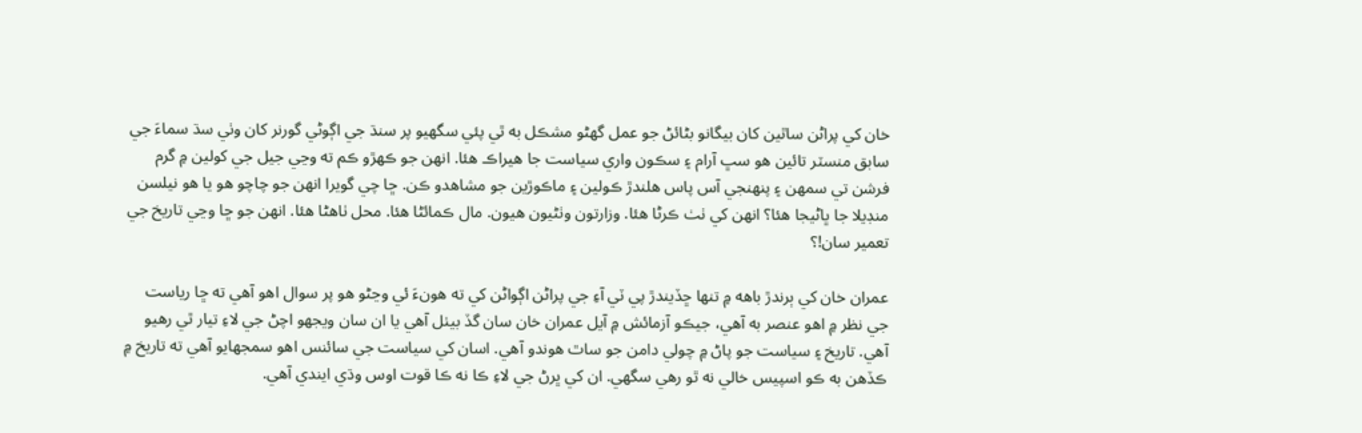خان کي پراڻن ساٿين کان بيگانو بڻائڻ جو عمل گهڻو مشڪل به ٿي پئي سگهيو پر سنڌ جي اڳوڻي گورنر کان وٺي سڌ سماءَ جي سابق منسٽر تائين هو سڀ آرام ۽ سڪون واري سياست جا هيراڪ هئا. انهن جو ڪهڙو ڪم ته وڃي جيل جي کولين ۾ گرم فرشن تي سمهن ۽ پنهنجي آس پاس هلندڙ ڪولين ۽ ماڪوڙين جو مشاهدو ڪن. ڇا چي گويرا انهن جو چاچو هو يا هو نيلسن منڊيلا جا ڀاڻيجا هئا؟ انهن کي ٺٺ ڪرڻا هئا. وزارتون وٺڻيون هيون. مال ڪمائڻا هئا. محل ٺاهڻا هئا. انهن جو ڇا وڃي تاريخ جي تعمير سان!؟

عمران خان کي ٻرندڙ باهه ۾ تنها ڇڏيندڙ پي ٽي آءِ جي پراڻن اڳواڻن کي ته هونءَ ئي وڃڻو هو پر سوال اهو آهي ته ڇا رياست جي نظر ۾ اهو عنصر به آهي، جيڪو آزمائش ۾ آيل عمران خان سان گڏ بيٺل آهي يا ان سان ويجهو اچڻ جي لاءِ تيار ٿي رهيو آهي. تاريخ ۽ سياست جو پاڻ ۾ چولي دامن جو ساٿ هوندو آهي. اسان کي سياست جي سائنس اهو سمجهايو آهي ته تاريخ ۾ ڪڏهن به ڪو اسپيس خالي نه ٿو رهي سگهي. ان کي ڀرڻ جي لاءِ ڪا نه ڪا قوت اوس وڌي ايندي آهي.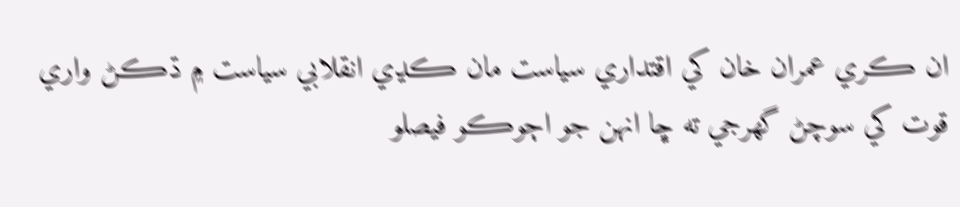ان ڪري عمران خان کي اقتداري سياست مان ڪڍي انقلابي سياست ۾ ڌڪڻ واري قوت کي سوچڻ گهرجي ته ڇا انهن جو اڄوڪو فيصلو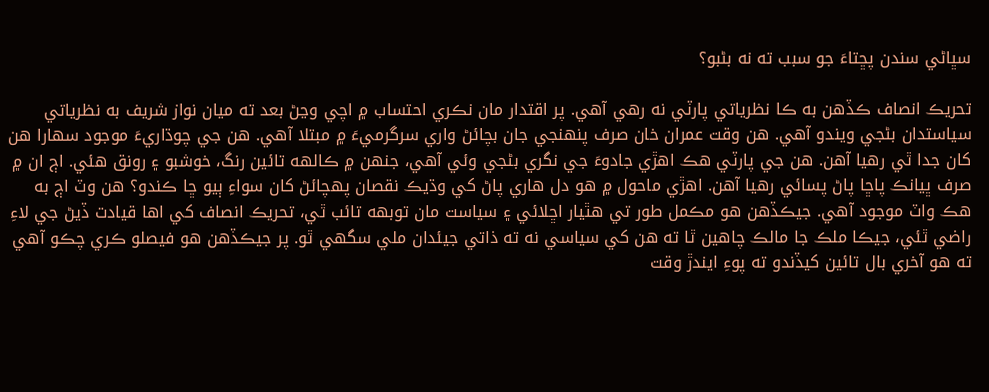سڀاڻي سندن پڇتاءَ جو سبب ته نه بڻبو؟

تحريڪ انصاف ڪڏهن به ڪا نظرياتي پارٽي نه رهي آهي. پر اقتدار مان نڪري احتساب ۾ اچي وڃڻ بعد ته ميان نواز شريف به نظرياتي سياستدان بڻجي ويندو آهي. هن وقت عمران خان صرف پنهنجي جان بچائڻ واري سرگرميءَ ۾ مبتلا آهي. هن جي چوڌاريءَ موجود سهارا هن کان جدا ٿي رهيا آهن. هن جي پارٽي هڪ اهڙي جادوءَ جي نگري بڻجي وئي آهي، جنهن ۾ ڪالهه تائين رنگ، خوشبو ۽ رونق هئي. اڄ ان ۾ صرف ڀيانڪ پاڇا پاڻ پسائي رهيا آهن. اهڙي ماحول ۾ هو دل هاري پاڻ کي وڌيڪ نقصان پهچائڻ کان سواءِ ٻيو ڇا ڪندو؟ هن وٽ اڄ به هڪ واٽ موجود آهي. جيڪڏهن هو مڪمل طور تي هٿيار اڇلائي ۽ سياست مان توبهه تائب ٿي، تحريڪ انصاف کي اها قيادت ڏيڻ جي لاءِ راضي ٿئي، جيڪا ملڪ جا مالڪ چاهين ٿا ته هن کي سياسي نه ته ذاتي جيئدان ملي سگهي ٿو. پر جيڪڏهن هو فيصلو ڪري چڪو آهي ته هو آخري بال تائين کيڏندو ته پوءِ ايندڙ وقت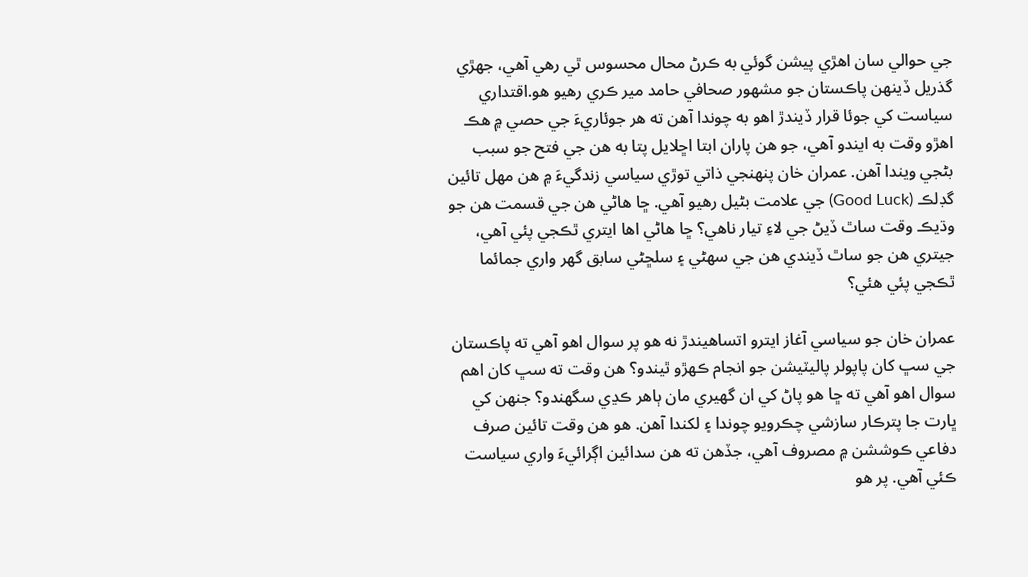جي حوالي سان اهڙي پيشن گوئي به ڪرڻ محال محسوس ٿي رهي آهي، جهڙي گذريل ڏينهن پاڪستان جو مشهور صحافي حامد مير ڪري رهيو هو.اقتداري سياست کي جوئا قرار ڏيندڙ اهو به چوندا آهن ته هر جوئاريءَ جي حصي ۾ هڪ اهڙو وقت به ايندو آهي، جو هن پاران ابتا اڇلايل پتا به هن جي فتح جو سبب بڻجي ويندا آهن. عمران خان پنهنجي ذاتي توڙي سياسي زندگيءَ ۾ هن مهل تائين گڊلڪ (Good Luck) جي علامت بڻيل رهيو آهي. ڇا هاڻي هن جي قسمت هن جو وڌيڪ وقت ساٿ ڏيڻ جي لاءِ تيار ناهي؟ ڇا هاڻي اها ايتري ٿڪجي پئي آهي، جيتري هن جو ساٿ ڏيندي هن جي سهڻي ۽ سلڇڻي سابق گهر واري جمائما ٿڪجي پئي هئي؟

عمران خان جو سياسي آغاز ايترو اتساهيندڙ نه هو پر سوال اهو آهي ته پاڪستان جي سڀ کان پاپولر پاليٽيشن جو انجام ڪهڙو ٿيندو؟ هن وقت ته سڀ کان اهم سوال اهو آهي ته ڇا هو پاڻ کي ان گهيري مان ٻاهر ڪڍي سگهندو؟ جنهن کي ڀارت جا پترڪار سازشي چڪرويو چوندا ۽ لکندا آهن. هو هن وقت تائين صرف دفاعي ڪوششن ۾ مصروف آهي، جڏهن ته هن سدائين اڳرائيءَ واري سياست ڪئي آهي. پر هو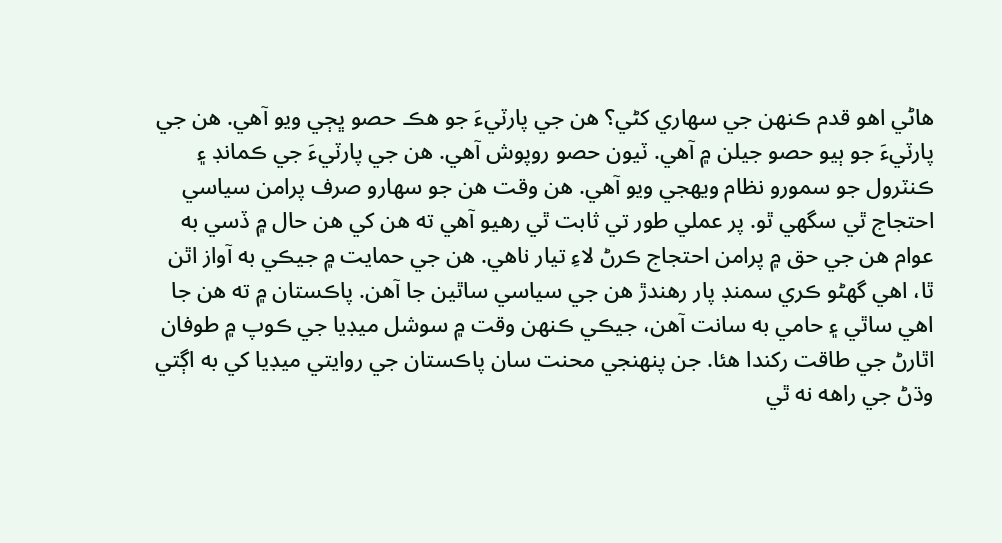هاڻي اهو قدم ڪنهن جي سهاري کڻي؟ هن جي پارٽيءَ جو هڪ حصو ڀڄي ويو آهي. هن جي پارٽيءَ جو ٻيو حصو جيلن ۾ آهي. ٽيون حصو روپوش آهي. هن جي پارٽيءَ جي ڪمانڊ ۽ ڪنٽرول جو سمورو نظام ويهجي ويو آهي. هن وقت هن جو سهارو صرف پرامن سياسي احتجاج ٿي سگهي ٿو. پر عملي طور تي ثابت ٿي رهيو آهي ته هن کي هن حال ۾ ڏسي به عوام هن جي حق ۾ پرامن احتجاج ڪرڻ لاءِ تيار ناهي. هن جي حمايت ۾ جيڪي به آواز اٿن ٿا، اهي گهڻو ڪري سمنڊ پار رهندڙ هن جي سياسي ساٿين جا آهن. پاڪستان ۾ ته هن جا اهي ساٿي ۽ حامي به سانت آهن، جيڪي ڪنهن وقت ۾ سوشل ميڊيا جي ڪوپ ۾ طوفان اٿارڻ جي طاقت رکندا هئا. جن پنهنجي محنت سان پاڪستان جي روايتي ميڊيا کي به اڳتي وڌڻ جي راهه نه ٿي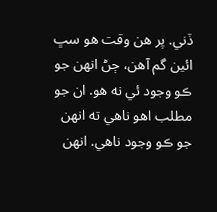ڏني. پر هن وقت هو سڀ ائين گم آهن، ڄڻ انهن جو ڪو وجود ئي نه هو. ان جو مطلب اهو ناهي ته انهن جو ڪو وجود ناهي. انهن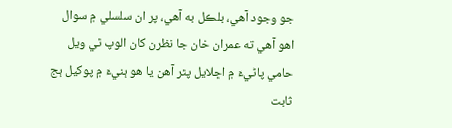جو وجود آهي، بلڪل به آهي، پر ان سلسلي ۾ سوال اهو آهي ته عمران خان جا نظرن کان الوپ ٿي ويل حامي پاڻيءَ ۾ اڇلايل پٿر آهن يا هو ٻنيءَ ۾ پوکيل ٻج ثابت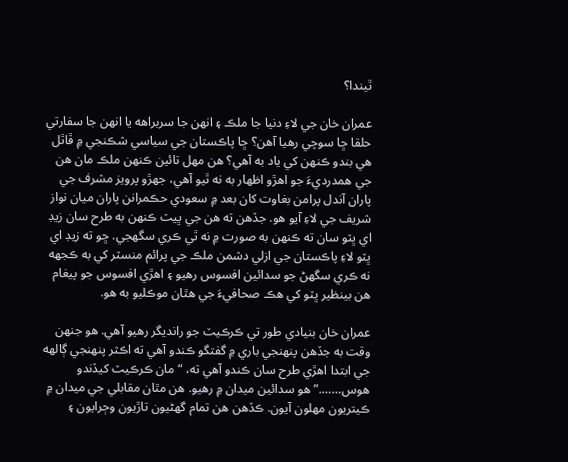ٿيندا؟

عمران خان جي لاءِ دنيا جا ملڪ ۽ انهن جا سربراهه يا انهن جا سفارتي حلقا ڇا سوچي رهيا آهن؟ ڇا پاڪستان جي سياسي شڪنجي ۾ ڦاٿل هي بندو ڪنهن کي ياد به آهي؟ هن مهل تائين ڪنهن ملڪ مان هن جي همدرديءَ جو اهڙو اظهار به نه ٿيو آهي، جهڙو پرويز مشرف جي پاران آندل پرامن بغاوت کان بعد ۾ سعودي حڪمرانن پاران ميان نواز شريف جي لاءِ آيو هو. جڏهن ته هن جي ڀيٽ ڪنهن به طرح سان زيڊ اي ڀٽو سان ته ڪنهن به صورت ۾ نه ٿي ڪري سگهجي. ڇو ته زيڊ اي ڀٽو لاءِ پاڪستان جي ازلي دشمن ملڪ جي پرائم منسٽر کي به ڪجهه نه ڪري سگهڻ جو سدائين افسوس رهيو ۽ اهڙي افسوس جو پيغام هن بينظير ڀٽو کي هڪ صحافيءَ جي هٿان موڪليو به هو.

عمران خان بنيادي طور تي ڪرڪيٽ جو رانديگر رهيو آهي. هو جنهن وقت به جڏهن پنهنجي باري ۾ گفتگو ڪندو آهي ته اڪثر پنهنجي ڳالهه جي ابتدا اهڙي طرح سان ڪندو آهي ته، “مان ڪرڪيٽ کيڏندو هوس…….” هو سدائين ميدان ۾ رهيو. هن مٿان مقابلي جي ميدان ۾ ڪيتريون مهلون آيون. ڪڏهن هن تمام گهڻيون تاڙيون وڄرايون ۽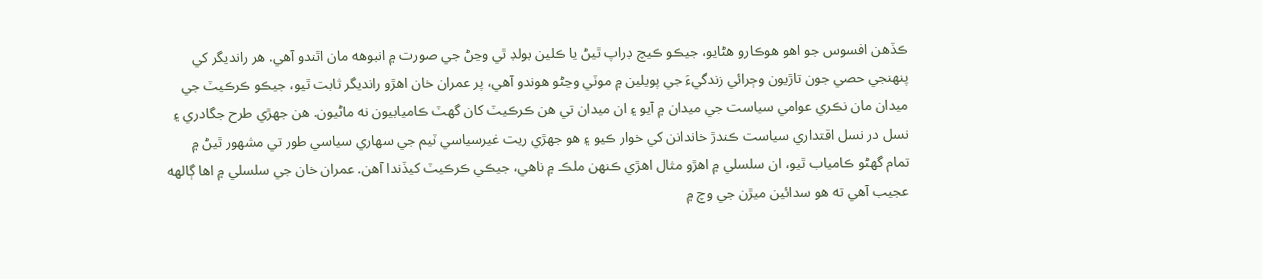ڪڏهن افسوس جو اهو هوڪارو هڻايو، جيڪو ڪيچ ڊراپ ٿيڻ يا ڪلين بولڊ ٿي وڃڻ جي صورت ۾ انبوهه مان اٿندو آهي. هر رانديگر کي پنهنجي حصي جون تاڙيون وڄرائي زندگيءَ جي پويلين ۾ موٽي وڃڻو هوندو آهي، پر عمران خان اهڙو رانديگر ثابت ٿيو، جيڪو ڪرڪيٽ جي ميدان مان نڪري عوامي سياست جي ميدان ۾ آيو ۽ ان ميدان تي هن ڪرڪيٽ کان گهٽ ڪاميابيون نه ماڻيون. هن جهڙي طرح جگادري ۽ نسل در نسل اقتداري سياست ڪندڙ خاندانن کي خوار ڪيو ۽ هو جهڙي ريت غيرسياسي ٽيم جي سهاري سياسي طور تي مشهور ٿيڻ ۾ تمام گهڻو ڪامياب ٿيو، ان سلسلي ۾ اهڙو مثال اهڙي ڪنهن ملڪ ۾ ناهي، جيڪي ڪرڪيٽ کيڏندا آهن. عمران خان جي سلسلي ۾ اها ڳالهه عجيب آهي ته هو سدائين ميڙن جي وچ ۾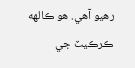رهيو آهي. هو ڪالهه ڪرڪيٽ جي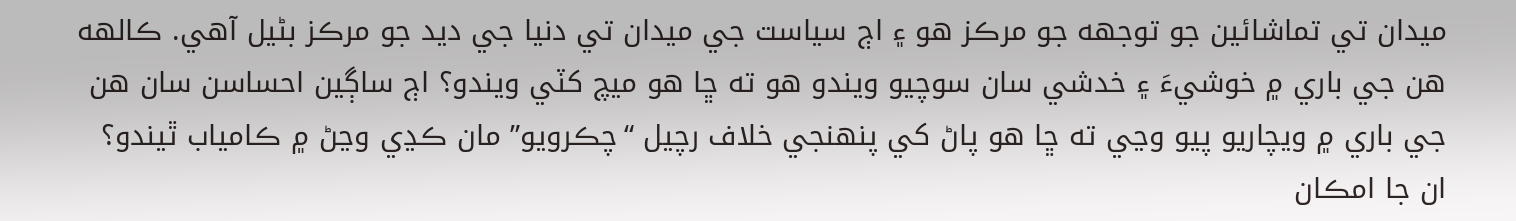ميدان تي تماشائين جو توجهه جو مرڪز هو ۽ اڄ سياست جي ميدان تي دنيا جي ديد جو مرڪز بڻيل آهي. ڪالهه هن جي باري ۾ خوشيءَ ۽ خدشي سان سوچيو ويندو هو ته ڇا هو ميچ کٽي ويندو؟ اڄ ساڳين احساسن سان هن جي باري ۾ ويچاريو پيو وڃي ته ڇا هو پاڻ کي پنهنجي خلاف رچيل “چڪرويو” مان ڪڍي وڃڻ ۾ ڪامياب ٿيندو؟ ان جا امڪان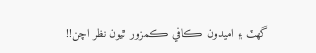گهٽ ۽ اميدون ڪافي ڪمزور ٿيون نظر اچن!!